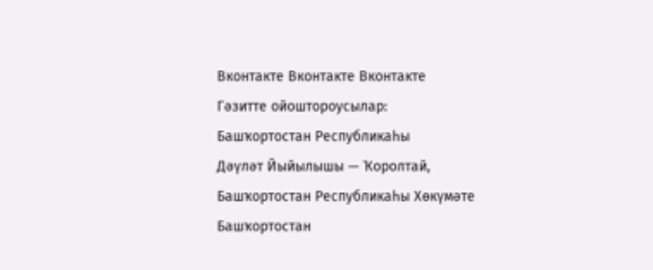Вконтакте Вконтакте Вконтакте
Гәзитте ойоштороусылар:
Башҡортостан Республикаһы
Дәүләт Йыйылышы — Ҡоролтай,
Башҡортостан Республикаһы Хөкүмәте
Башҡортостан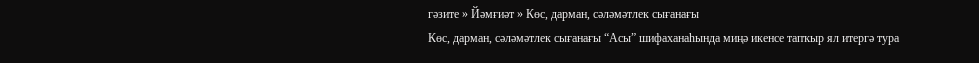гәзите » Йәмғиәт » Көс, дарман, сәләмәтлек сығанағы
Көс, дарман, сәләмәтлек сығанағы “Асы” шифаханаһында миңә икенсе тапҡыр ял итергә тура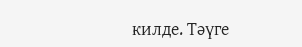килде. Тәүге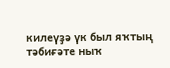килеүҙә үк был яҡтың тәбиғәте ныҡ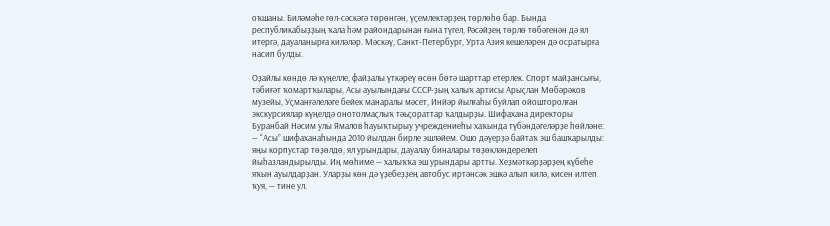оҡшаны. Биләмәһе гөл-сәскәгә төрөнгән, үҫемлектәрҙең төрлөһө бар. Бында республикабыҙҙың ҡала һәм райондарынан ғына түгел, Рәсәйҙең төрлө төбәгенән дә ял итергә, дауаланырға киләләр. Мәскәү, Санкт-Петербург, Урта Азия кешеләрен дә осратырға насип булды.

Оҙайлы көндө лә күңелле, файҙалы үткәреү өсөн бөтә шарттар етерлек. Спорт майҙансығы, тәбиғәт ҡомартҡылары, Асы ауылындағы СССР-ҙың халыҡ артисы Арыҫлан Мөбәрәков музейы, Уҫманғәлеләге бейек манаралы мәсет, Инйәр йылғаһы буйлап ойошторолған экскурсиялар күңелдә онотолмаҫлыҡ тәьҫораттар ҡалдырҙы. Шифахана директоры Буранбай Нәсим улы Ямалов һауыҡтырыу учреждениеһы хаҡында түбәндәгеләрҙе һөйләне:
— “Асы” шифаханаһында 2010 йылдан бирле эшләйем. Ошо дәүерҙә байтаҡ эш башҡарылды: яңы корпустар төҙөлдө, ял урындары, дауалау биналары төҙөкләндерелеп йыһазландырылды. Иң мөһиме — халыҡҡа эш урындары артты. Хеҙмәткәрҙәрҙең күбеһе яҡын ауылдарҙан. Уларҙы көн дә үҙебеҙҙең автобус иртәнсәк эшкә алып килә, кисен илтеп ҡуя, — тине ул.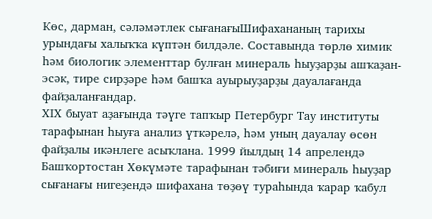Көс, дарман, сәләмәтлек сығанағыШифахананың тарихы урындағы халыҡҡа күптән билдәле. Составында төрлө химик һәм биологик элементтар булған минераль һыуҙарҙы ашҡаҙан-эсәк, тире сирҙәре һәм башҡа ауырыуҙарҙы дауалағанда файҙаланғандар.
ХIХ быуат аҙағында тәүге тапҡыр Петербург Тау институты тарафынан һыуға анализ үткәрелә, һәм уның дауалау өсөн файҙалы икәнлеге асыҡлана. 1999 йылдың 14 апрелендә Башҡортостан Хөкүмәте тарафынан тәбиғи минераль һыуҙар сығанағы нигеҙендә шифахана төҙөү тураһында ҡарар ҡабул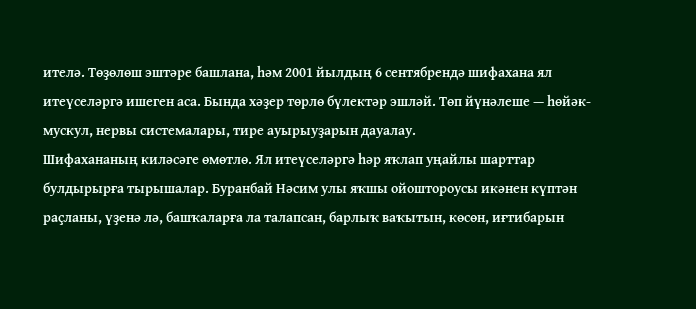ителә. Төҙөлөш эштәре башлана, һәм 2001 йылдың 6 сентябрендә шифахана ял итеүселәргә ишеген аса. Бында хәҙер төрлө бүлектәр эшләй. Төп йүнәлеше — һөйәк-мускул, нервы системалары, тире ауырыуҙарын дауалау.
Шифахананың киләсәге өмөтлө. Ял итеүселәргә һәр яҡлап уңайлы шарттар булдырырға тырышалар. Буранбай Нәсим улы яҡшы ойоштороусы икәнен күптән раҫланы, үҙенә лә, башҡаларға ла талапсан, барлыҡ ваҡытын, көсөн, иғтибарын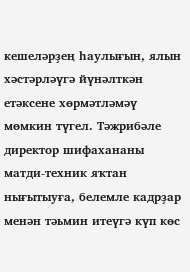кешеләрҙең һаулығын, ялын хәстәрләүгә йүнәлткән етәксене хөрмәтләмәү мөмкин түгел. Тәжрибәле директор шифахананы матди-техник яҡтан нығытыуға, белемле кадрҙар менән тәьмин итеүгә күп көс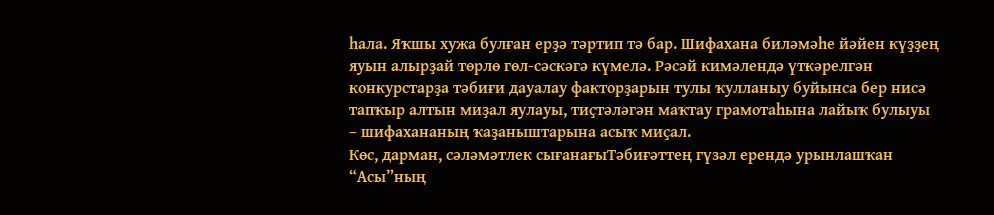һала. Яҡшы хужа булған ерҙә тәртип тә бар. Шифахана биләмәһе йәйен күҙҙең яуын алырҙай төрлө гөл-сәскәгә күмелә. Рәсәй кимәлендә үткәрелгән конкурстарҙа тәбиғи дауалау факторҙарын тулы ҡулланыу буйынса бер нисә тапҡыр алтын миҙал яулауы, тиҫтәләгән маҡтау грамотаһына лайыҡ булыуы – шифахананың ҡаҙаныштарына асыҡ миҫал.
Көс, дарман, сәләмәтлек сығанағыТәбиғәттең гүзәл ерендә урынлашҡан “Асы”ның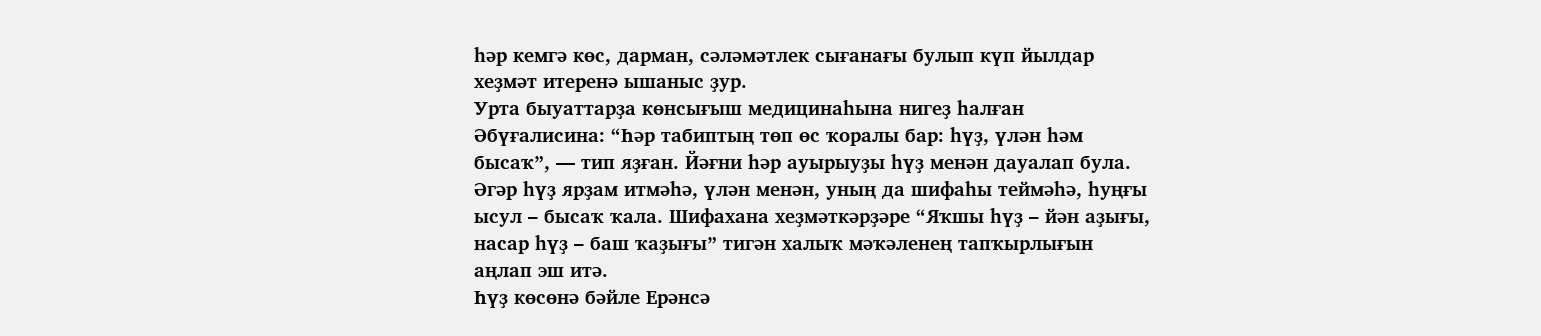һәр кемгә көс, дарман, сәләмәтлек сығанағы булып күп йылдар хеҙмәт итеренә ышаныс ҙур.
Урта быуаттарҙа көнсығыш медицинаһына нигеҙ һалған Әбүғалисина: “Һәр табиптың төп өс ҡоралы бар: һүҙ, үлән һәм бысаҡ”, — тип яҙған. Йәғни һәр ауырыуҙы һүҙ менән дауалап була. Әгәр һүҙ ярҙам итмәһә, үлән менән, уның да шифаһы теймәһә, һуңғы ысул – бысаҡ ҡала. Шифахана хеҙмәткәрҙәре “Яҡшы һүҙ – йән аҙығы, насар һүҙ – баш ҡаҙығы” тигән халыҡ мәҡәленең тапҡырлығын аңлап эш итә.
Һүҙ көсөнә бәйле Ерәнсә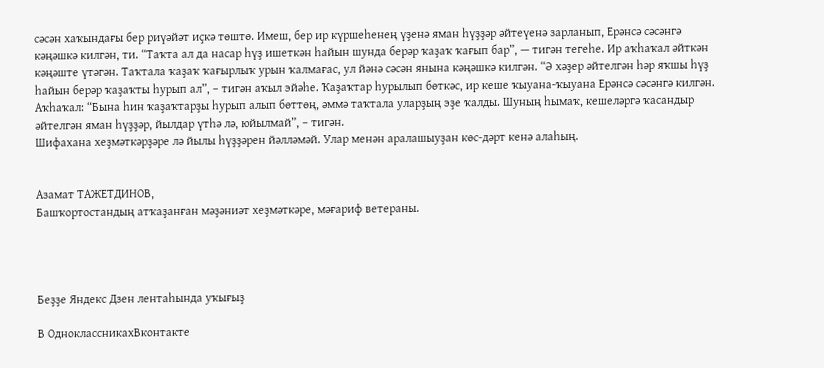сәсән хаҡындағы бер риүәйәт иҫкә төштө. Имеш, бер ир күршеһенең үҙенә яман һүҙҙәр әйтеүенә зарланып, Ерәнсә сәсәнгә кәңәшкә килгән, ти. “Таҡта ал да насар һүҙ ишеткән һайын шунда берәр ҡаҙаҡ ҡағып бар”, — тигән тегеһе. Ир аҡһаҡал әйткән кәңәште үтәгән. Таҡтала ҡаҙаҡ ҡағырлыҡ урын ҡалмағас, ул йәнә сәсән янына кәңәшкә килгән. “Ә хәҙер әйтелгән һәр яҡшы һүҙ һайын берәр ҡаҙаҡты һурып ал”, – тигән аҡыл эйәһе. Ҡаҙаҡтар һурылып бөткәс, ир кеше ҡыуана-ҡыуана Ерәнсә сәсәнгә килгән. Аҡһаҡал: “Бына һин ҡаҙаҡтарҙы һурып алып бөттөң, әммә таҡтала уларҙың эҙе ҡалды. Шуның һымаҡ, кешеләргә ҡасандыр әйтелгән яман һүҙҙәр, йылдар үтһә лә, юйылмай”, – тигән.
Шифахана хеҙмәткәрҙәре лә йылы һүҙҙәрен йәлләмәй. Улар менән аралашыуҙан көс-дәрт кенә алаһың.


Азамат ТАЖЕТДИНОВ,
Башҡортостандың атҡаҙанған мәҙәниәт хеҙмәткәре, мәғариф ветераны.




Беҙҙе Яндекс Дзен лентаһында уҡығыҙ

В ОдноклассникахВконтакте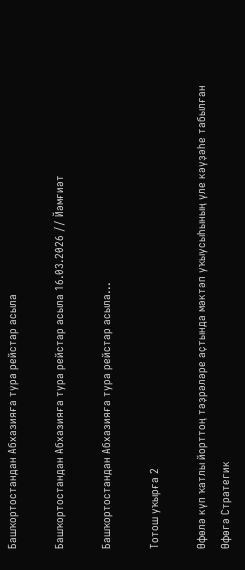Башҡортостандан Абхазияға тура рейстар асыла

Башҡортостандан Абхазияға тура рейстар асыла 16.03.2026 // Йәмғиәт

Башҡортостандан Абхазияға тура рейстар асыла...

Тотош уҡырға 2

Өфөлә күп ҡатлы йорттоң тәҙрәләре аҫтында мәктәп уҡыусыһының үле кәүҙәһе табылған
Өфөгә Стратегик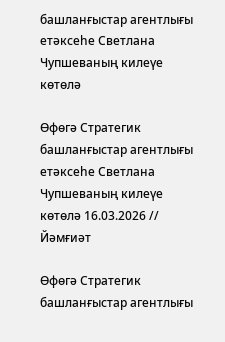башланғыстар агентлығы етәксеһе Светлана Чупшеваның килеүе көтөлә

Өфөгә Стратегик башланғыстар агентлығы етәксеһе Светлана Чупшеваның килеүе көтөлә 16.03.2026 // Йәмғиәт

Өфөгә Стратегик башланғыстар агентлығы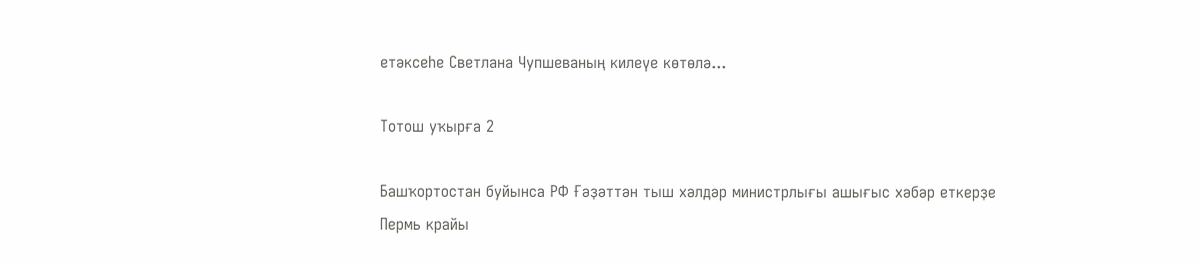етәксеһе Светлана Чупшеваның килеүе көтөлә...

Тотош уҡырға 2

Башҡортостан буйынса РФ Ғәҙәттән тыш хәлдәр министрлығы ашығыс хәбәр еткерҙе
Пермь крайы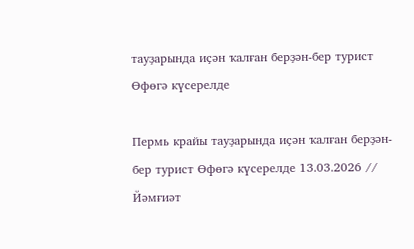тауҙарында иҫән ҡалған берҙән-бер турист Өфөгә күсерелде

Пермь крайы тауҙарында иҫән ҡалған берҙән-бер турист Өфөгә күсерелде 13.03.2026 // Йәмғиәт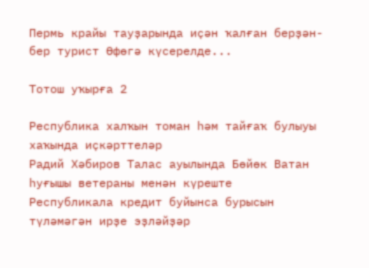Пермь крайы тауҙарында иҫән ҡалған берҙән-бер турист Өфөгә күсерелде...

Тотош уҡырға 2

Республика халҡын томан һәм тайғаҡ булыуы хаҡында иҫкәрттеләр
Радий Хәбиров Талас ауылында Бөйөк Ватан һуғышы ветераны менән күреште
Республикала кредит буйынса бурысын түләмәгән ирҙе эҙләйҙәр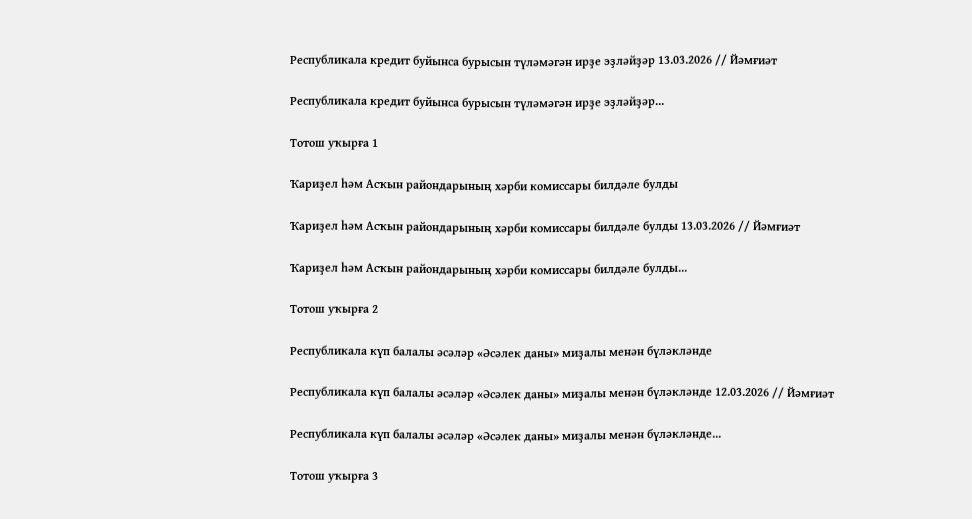Республикала кредит буйынса бурысын түләмәгән ирҙе эҙләйҙәр 13.03.2026 // Йәмғиәт

Республикала кредит буйынса бурысын түләмәгән ирҙе эҙләйҙәр...

Тотош уҡырға 1

Ҡариҙел һәм Асҡын райондарының хәрби комиссары билдәле булды

Ҡариҙел һәм Асҡын райондарының хәрби комиссары билдәле булды 13.03.2026 // Йәмғиәт

Ҡариҙел һәм Асҡын райондарының хәрби комиссары билдәле булды...

Тотош уҡырға 2

Республикала күп балалы әсәләр «Әсәлек даны» миҙалы менән бүләкләнде

Республикала күп балалы әсәләр «Әсәлек даны» миҙалы менән бүләкләнде 12.03.2026 // Йәмғиәт

Республикала күп балалы әсәләр «Әсәлек даны» миҙалы менән бүләкләнде...

Тотош уҡырға 3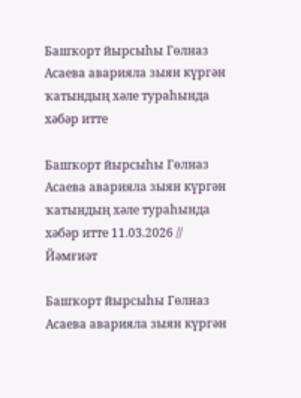Башҡорт йырсыһы Гөлназ Асаева аварияла зыян күргән ҡатындың хәле тураһында хәбәр итте

Башҡорт йырсыһы Гөлназ Асаева аварияла зыян күргән ҡатындың хәле тураһында хәбәр итте 11.03.2026 // Йәмғиәт

Башҡорт йырсыһы Гөлназ Асаева аварияла зыян күргән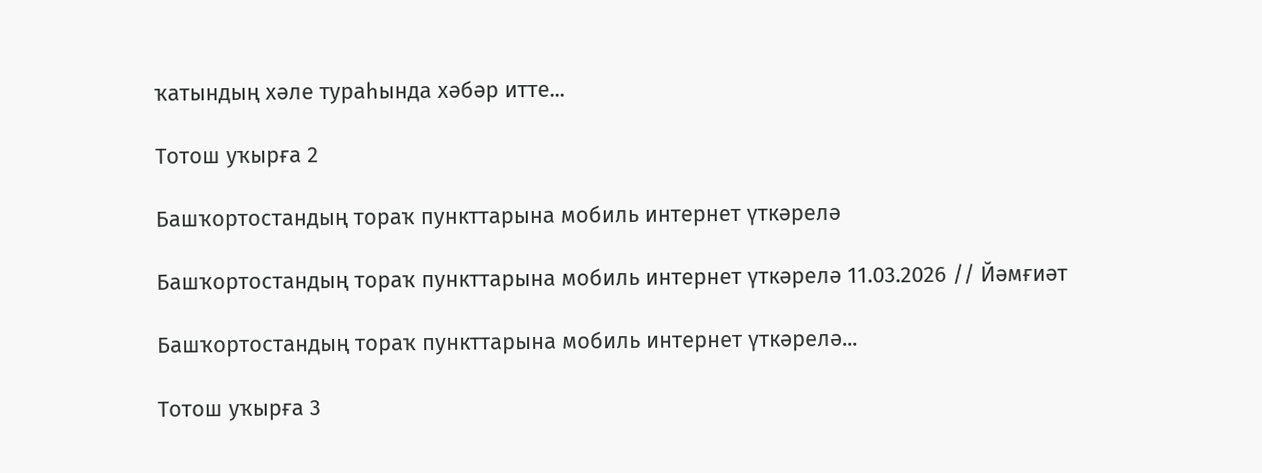ҡатындың хәле тураһында хәбәр итте...

Тотош уҡырға 2

Башҡортостандың тораҡ пункттарына мобиль интернет үткәрелә

Башҡортостандың тораҡ пункттарына мобиль интернет үткәрелә 11.03.2026 // Йәмғиәт

Башҡортостандың тораҡ пункттарына мобиль интернет үткәрелә...

Тотош уҡырға 3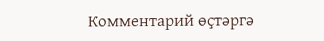Комментарий өҫтәргә